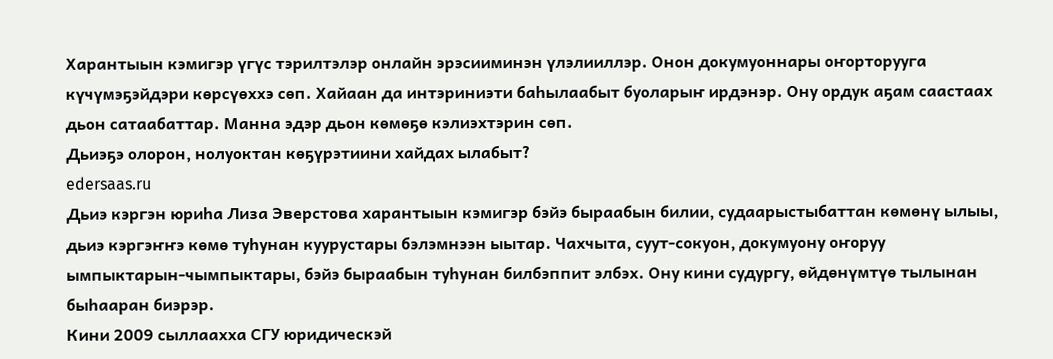Харантыын кэмигэр үгүс тэрилтэлэр онлайн эрэсииминэн үлэлииллэр. Онон докумуоннары оҥорторууга күчүмэҕэйдэри көрсүөххэ сөп. Хайаан да интэриниэти баһылаабыт буоларыҥ ирдэнэр. Ону ордук аҕам саастаах дьон сатаабаттар. Манна эдэр дьон көмөҕө кэлиэхтэрин сөп.
Дьиэҕэ олорон, нолуоктан көҕүрэтиини хайдах ылабыт?
edersaas.ru
Дьиэ кэргэн юриһа Лиза Эверстова харантыын кэмигэр бэйэ быраабын билии, судаарыстыбаттан көмөнү ылыы, дьиэ кэргэҥҥэ көмө туһунан куурустары бэлэмнээн ыытар. Чахчыта, суут-сокуон, докумуону оҥоруу ымпыктарын-чымпыктары, бэйэ быраабын туһунан билбэппит элбэх. Ону кини судургу, өйдөнүмтүө тылынан быһааран биэрэр.
Кини 2009 сыллаахха СГУ юридическэй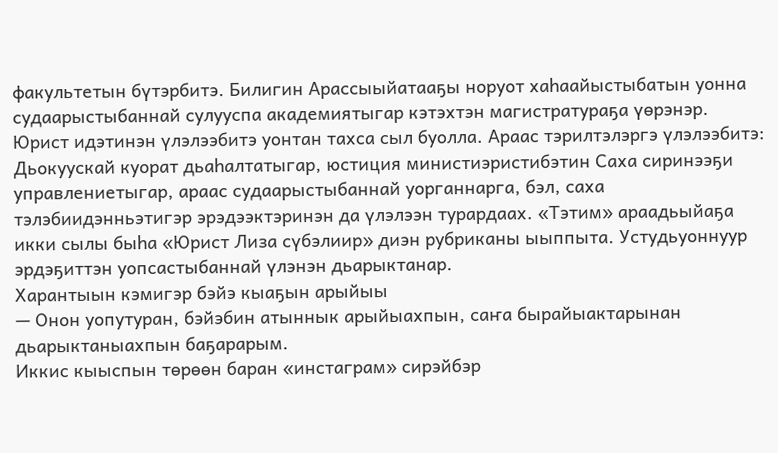факультетын бүтэрбитэ. Билигин Арассыыйатааҕы норуот хаһаайыстыбатын уонна судаарыстыбаннай сулууспа академиятыгар кэтэхтэн магистратураҕа үөрэнэр.
Юрист идэтинэн үлэлээбитэ уонтан тахса сыл буолла. Араас тэрилтэлэргэ үлэлээбитэ: Дьокуускай куорат дьаһалтатыгар, юстиция министиэристибэтин Саха сиринээҕи управлениетыгар, араас судаарыстыбаннай уорганнарга, бэл, саха тэлэбиидэнньэтигэр эрэдээктэринэн да үлэлээн турардаах. «Тэтим» араадьыйаҕа икки сылы быһа «Юрист Лиза сүбэлиир» диэн рубриканы ыыппыта. Устудьуоннуур эрдэҕиттэн уопсастыбаннай үлэнэн дьарыктанар.
Харантыын кэмигэр бэйэ кыаҕын арыйыы
— Онон уопутуран, бэйэбин атыннык арыйыахпын, саҥа бырайыактарынан дьарыктаныахпын баҕарарым.
Иккис кыыспын төрөөн баран «инстаграм» сирэйбэр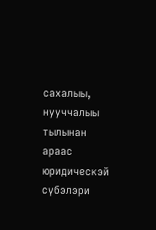сахалыы, нууччалыы тылынан араас юридическэй сүбэлэри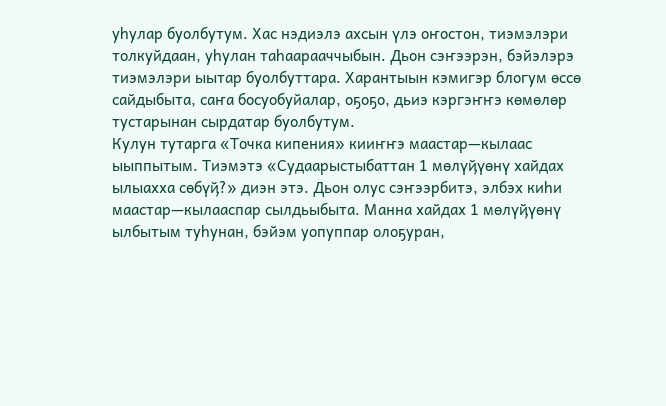уһулар буолбутум. Хас нэдиэлэ ахсын үлэ оҥостон, тиэмэлэри толкуйдаан, уһулан таһаарааччыбын. Дьон сэҥээрэн, бэйэлэрэ тиэмэлэри ыытар буолбуттара. Харантыын кэмигэр блогум өссө сайдыбыта, саҥа босуобуйалар, оҕоҕо, дьиэ кэргэҥҥэ көмөлөр тустарынан сырдатар буолбутум.
Кулун тутарга «Точка кипения» кииҥҥэ маастар—кылаас ыыппытым. Тиэмэтэ «Судаарыстыбаттан 1 мөлүҋүөнү хайдах ылыахха сөбүҋ?» диэн этэ. Дьон олус сэҥээрбитэ, элбэх киһи маастар—кылааспар сылдьыбыта. Манна хайдах 1 мөлүҋүөнү ылбытым туһунан, бэйэм уопуппар олоҕуран,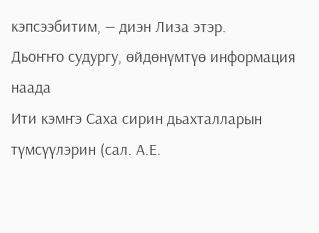кэпсээбитим, — диэн Лиза этэр.
Дьоҥҥо судургу, өйдөнүмтүө информация наада
Ити кэмҥэ Саха сирин дьахталларын түмсүүлэрин (сал. А.Е.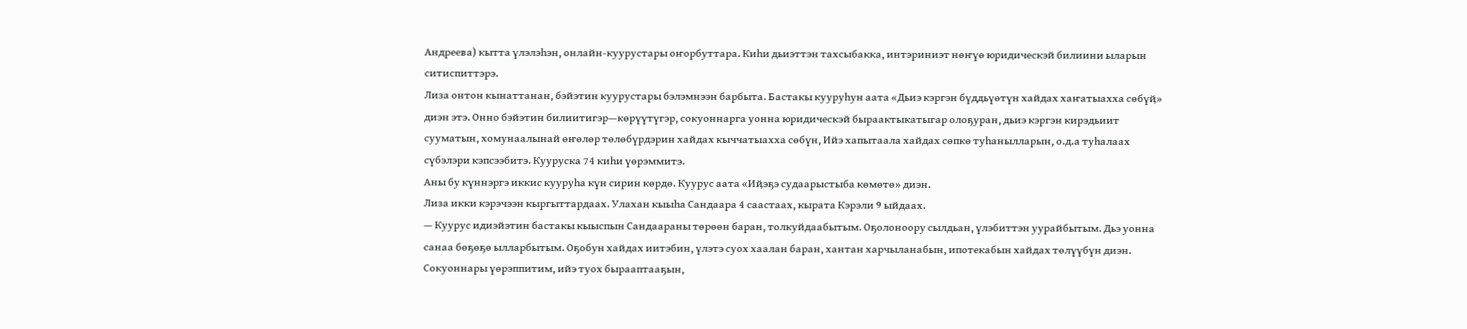Андреева) кытта үлэлэһэн, онлайн-куурустары оҥорбуттара. Киһи дьиэттэн тахсыбакка, интэриниэт нөҥүө юридическэй билиини ыларын ситиспиттэрэ.
Лиза онтон кынаттанан, бэйэтин куурустары бэлэмнээн барбыта. Бастакы кууруһун аата «Дьиэ кэргэн бүддьүөтүн хайдах хаҥатыахха сөбүҋ» диэн этэ. Онно бэйэтин билиитигэр—көрүүтүгэр, сокуоннарга уонна юридическэй быраактыкатыгар олоҕуран, дьиэ кэргэн кирэдьиит сууматын, хомунаалынай өҥөлөр төлөбүрдэрин хайдах кыччатыахха сөбүн, Ийэ хапытаала хайдах сөпкө туһанылларын, о.д.а туһалаах сүбэлэри кэпсээбитэ. Кууруска 74 киһи үөрэммитэ.
Аны бу күннэргэ иккис кууруһа күн сирин көрдө. Куурус аата «Иҋэҕэ судаарыстыба көмөтө» диэн.
Лиза икки кэрэчээн кыргыттардаах. Улахан кыыһа Сандаара 4 саастаах, кырата Кэрэли 9 ыйдаах.
— Куурус идиэйэтин бастакы кыыспын Сандаараны төрөөн баран, толкуйдаабытым. Оҕолоноору сылдьан, үлэбиттэн уурайбытым. Дьэ уонна санаа бөҕөҕө ылларбытым. Оҕобун хайдах иитэбин, үлэтэ суох хаалан баран, хантан харчыланабын, ипотекабын хайдах төлүүбүн диэн.
Сокуоннары үөрэппитим, ийэ туох бырааптааҕын,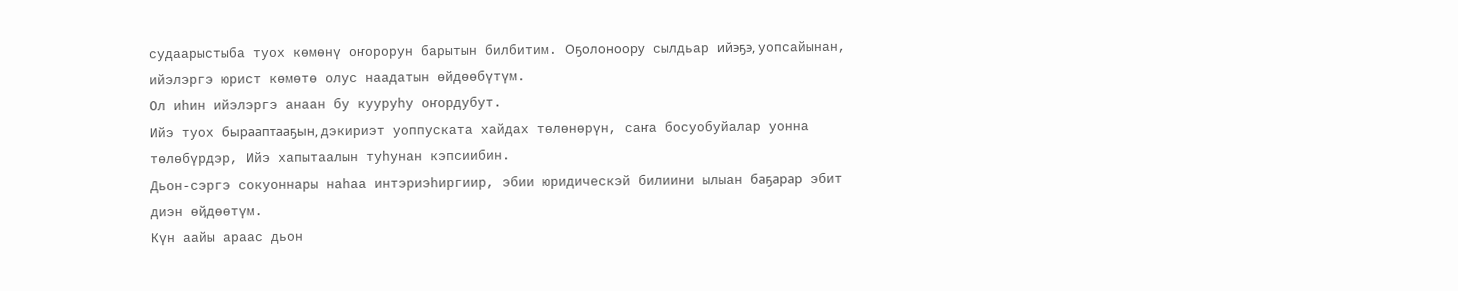судаарыстыба туох көмөнү оҥорорун барытын билбитим. Оҕолоноору сылдьар ийэҕэ, уопсайынан, ийэлэргэ юрист көмөтө олус наадатын өйдөөбүтүм.
Ол иһин ийэлэргэ анаан бу кууруһу оҥордубут.
Ийэ туох бырааптааҕын, дэкириэт уоппуската хайдах төлөнөрүн, саҥа босуобуйалар уонна төлөбүрдэр, Ийэ хапытаалын туһунан кэпсиибин.
Дьон-сэргэ сокуоннары наһаа интэриэһиргиир, эбии юридическэй билиини ылыан баҕарар эбит диэн өҋдөөтүм.
Күн аайы араас дьон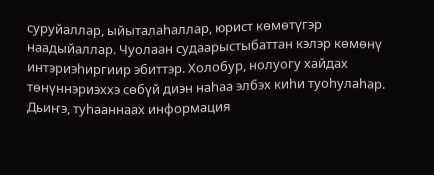суруйаллар, ыйыталаһаллар, юрист көмөтүгэр наадыйаллар. Чуолаан судаарыстыбаттан кэлэр көмөнү интэриэһиргиир эбиттэр. Холобур, нолуогу хайдах төнүннэриэххэ сөбүй диэн наһаа элбэх киһи туоһулаһар.
Дьиҥэ, туһааннаах информация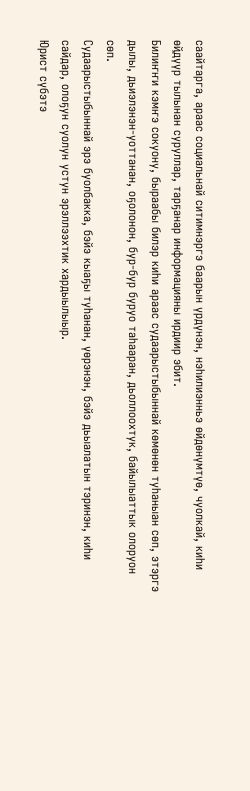саайтарга, араас социальнай ситимнэргэ баарын үрдүнэн, нэһилиэнньэ өйдөнүмтүө, чуолкай, киһи өҋдүүр тылынан суруллар, тарҕанар информацияны ирдиир эбит.
Билиҥҥи кэмҥэ сокуону, быраабы билэр киһи араас судаарыстыбыннай көмөнөн туһаныан сөп, этэргэ дылы, дьиэлэнэн-уоттанан, оҕолонон, бур-бур буруо таһааран, дьоллоохтук, байылыаттык олоруон сөп.
Судаарыстыбыннай эрэ буолбакка, бэйэ кыаҕы туһанан, үөрэнэн, бэйэ дьыалатын тэринэн, киһи сайдар, олоҕун суолун устун эрэллээхтик хардыылыыр.
Юрист сүбэтэ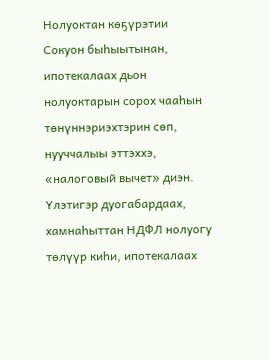Нолуоктан көҕүрэтии
Сокуон быһыытынан, ипотекалаах дьон нолуоктарын сорох чааһын төнүннэриэхтэрин сөп, нууччалыы эттэххэ, «налоговый вычет» диэн.
Үлэтигэр дуогабардаах, хамнаһыттан НДФЛ нолуогу төлүүр киһи, ипотекалаах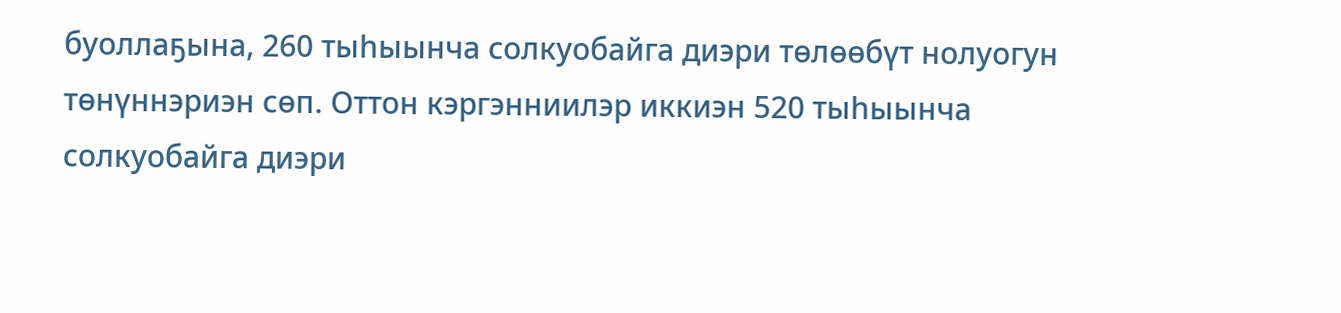буоллаҕына, 260 тыһыынча солкуобайга диэри төлөөбүт нолуогун төнүннэриэн сөп. Оттон кэргэнниилэр иккиэн 520 тыһыынча солкуобайга диэри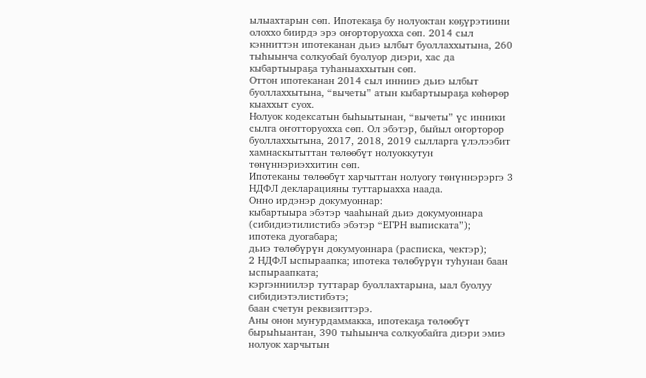ылыахтарын сөп. Ипотекаҕа бу нолуоктан көҕүрэтиини олоххо биирдэ эрэ оҥорторуохха сөп. 2014 сыл кэнниттэн ипотеканан дьиэ ылбыт буоллаххытына, 260 тыһыынча солкуобай буолуор диэри, хас да кыбартыыраҕа туһаныаххытын сөп.
Оттон ипотеканан 2014 сыл иннинэ дьиэ ылбыт буоллаххытына, “вычеты” атын кыбартыыраҕа көһөрөр кыаххыт суох.
Нолуок кодексатын быһыытынан, “вычеты” үс инники сылга оҥотторуохха сөп. Ол эбэтэр, быйыл оҥорторор буоллаххытына, 2017, 2018, 2019 сылларга үлэлээбит хамнаскытыттан төлөөбүт нолуоккутун төнүннэриэххитин сөп.
Ипотеканы төлөөбүт харчыттан нолуогу төнүннэрэргэ 3 НДФЛ декларацияны туттарыахха наада.
Онно ирдэнэр докумуоннар:
кыбартыыра эбэтэр чааһынай дьиэ докумуоннара (сибидиэтилистибэ эбэтэр “ЕГРН выписката”);
ипотека дуогабара;
дьиэ төлөбүрүн докумуоннара (расписка, чектэр);
2 НДФЛ ыспыраапка; ипотека төлөбүрүн туһунан баан ыспыраапката;
кэргэнниилэр туттарар буоллахтарына, ыал буолуу сибидиэтэлистибэтэ;
баан счетун реквизиттэрэ.
Аны онон муҥурдаммакка, ипотекаҕа төлөөбүт бырыһыантан, 390 тыһыынча солкуобайга диэри эмиэ нолуок харчытын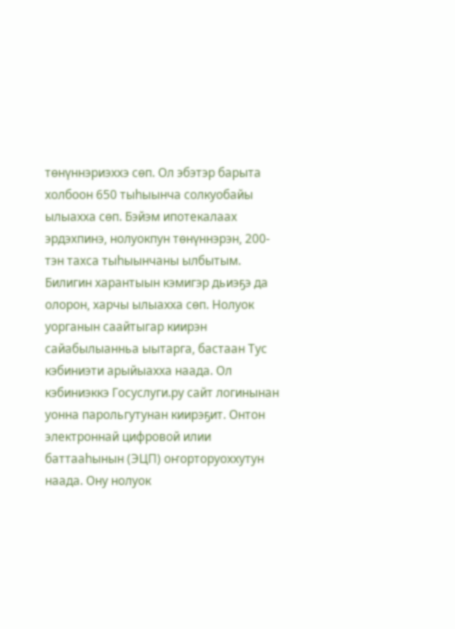төнүннэриэххэ сөп. Ол эбэтэр барыта холбоон 650 тыһыынча солкуобайы ылыахха сөп. Бэйэм ипотекалаах эрдэхпинэ, нолуокпун төнүннэрэн, 200-тэн тахса тыһыынчаны ылбытым.
Билигин харантыын кэмигэр дьиэҕэ да олорон, харчы ылыахха сөп. Нолуок уорганын саайтыгар киирэн сайабылыанньа ыытарга, бастаан Тус кэбиниэти арыйыахха наада. Ол кэбиниэккэ Госуслуги.ру сайт логинынан уонна парольгутунан киирэҕит. Онтон электроннай цифровой илии баттааһынын (ЭЦП) оҥорторуоххутун наада. Ону нолуок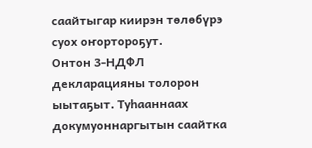саайтыгар киирэн төлөбүрэ суох оҥортороҕут.
Онтон 3-НДФЛ декларацияны толорон ыытаҕыт. Туһааннаах докумуоннаргытын саайтка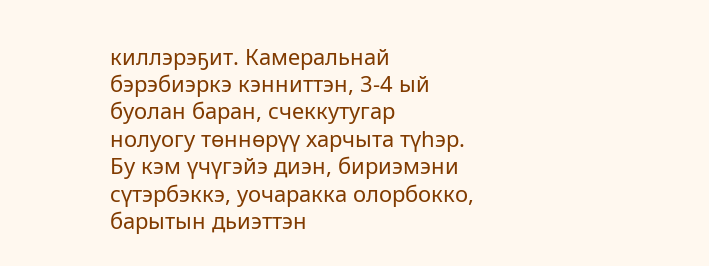киллэрэҕит. Камеральнай бэрэбиэркэ кэнниттэн, 3-4 ый буолан баран, счеккутугар нолуогу төннөрүү харчыта түһэр. Бу кэм үчүгэйэ диэн, бириэмэни сүтэрбэккэ, уочаракка олорбокко, барытын дьиэттэн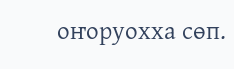оҥоруохха сөп.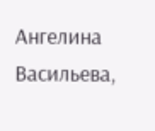Ангелина Васильева,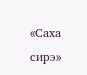«Саха сирэ»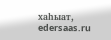хаһыат, edersaas.ru